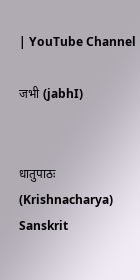| YouTube Channel

जभी (jabhI)


धातुपाठः (Krishnacharya)
Sanskrit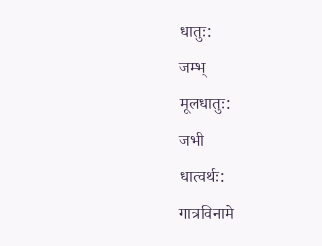धातुः:
जम्भ्
मूलधातुः:
जभी
धात्वर्थः:
गात्रविनामे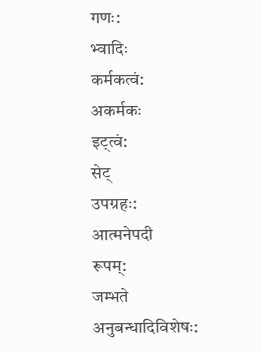गणः:
भ्वादिः
कर्मकत्वं:
अकर्मकः
इट्त्वं:
सेट्
उपग्रहः:
आत्मनेपदी
रूपम्:
जम्भते
अनुबन्धादिविशेषः: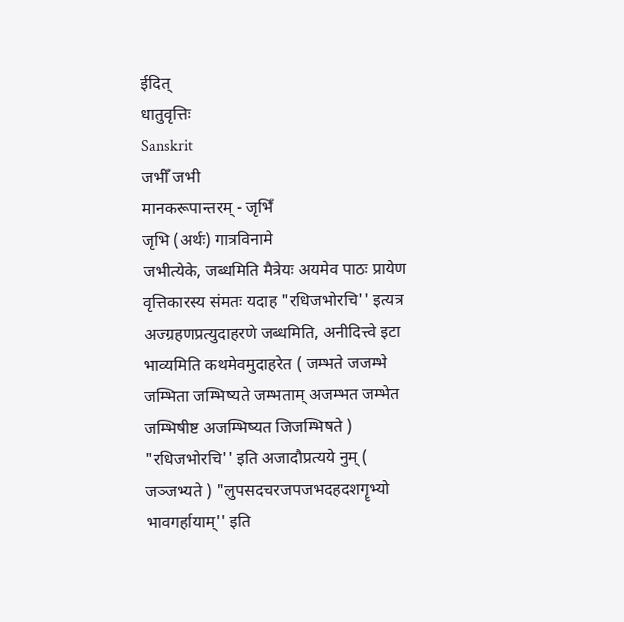ईदित्
धातुवृत्तिः
Sanskrit
जभीँ जभी
मानकरूपान्तरम् - जृभिँ
जृभि (अर्थः) गात्रविनामे
जभीत्येके, जब्धमिति मैत्रेयः अयमेव पाठः प्रायेण वृत्तिकारस्य संमतः यदाह "रधिजभोरचि'' इत्यत्र अज्ग्रहणप्रत्युदाहरणे जब्धमिति, अनीदित्त्वे इटा भाव्यमिति कथमेवमुदाहरेत ( जम्भते जजम्भे जम्भिता जम्भिष्यते जम्भताम् अजम्भत जम्भेत जम्भिषीष्ट अजम्भिष्यत जिजम्भिषते ) "रधिजभोरचि'' इति अजादौप्रत्यये नुम् ( जञ्जभ्यते ) "लुपसदचरजपजभदहदशगॄभ्यो भावगर्हायाम्'' इति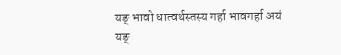यङ् भावो धात्वर्थस्तस्य गर्हा भावगर्हा अयं यङ्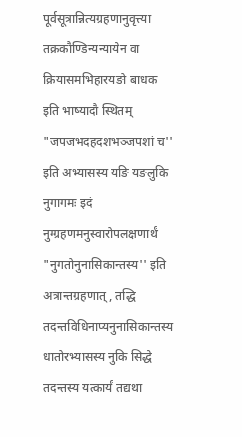पूर्वसूत्रान्नित्यग्रहणानुवृत्त्या तक्रकौण्डिन्यन्यायेन वा क्रियासमभिहारयङो बाधक इति भाष्यादौ स्थितम् "जपजभदहदशभञ्जपशां च'' इति अभ्यासस्य यङि यङलुकि नुगागमः इदं नुग्ग्रहणमनुस्वारोपलक्षणार्थं "नुगतोनुनासिकान्तस्य'' इति अत्रान्तग्रहणात्, तद्धि तदन्तविधिनाप्यनुनासिकान्तस्य धातोरभ्यासस्य नुकि सिद्धे तदन्तस्य यत्कार्यं तद्यथा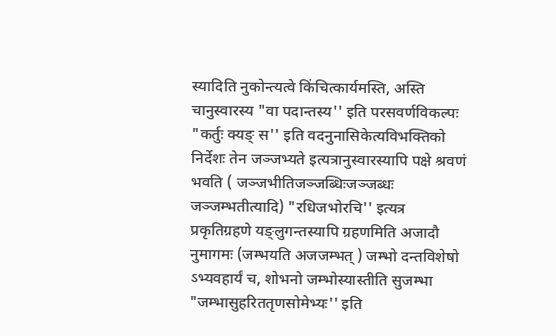स्यादिति नुकोन्त्यत्वे किंचित्कार्यमस्ति, अस्ति चानुस्वारस्य "वा पदान्तस्य'' इति परसवर्णविकल्पः "कर्तुः क्यङ् स'' इति वदनुनासिकेत्यविभक्तिको निर्देशः तेन जञ्जभ्यते इत्यत्रानुस्वारस्यापि पक्षे श्रवणं भवति ( जञ्जभीतिजञ्जब्धिःजञ्जब्धः जञ्जम्भतीत्यादि) "रधिजभोरचि'' इत्यत्र प्रकृतिग्रहणे यङ्लुगन्तस्यापि ग्रहणमिति अजादौ नुमागमः (जम्भयति अजजम्भत् ) जम्भो दन्तविशेषो ऽभ्यवहार्यं च, शोभनो जम्भोस्यास्तीति सुजम्भा "जम्भासुहरिततृणसोमेभ्यः'' इति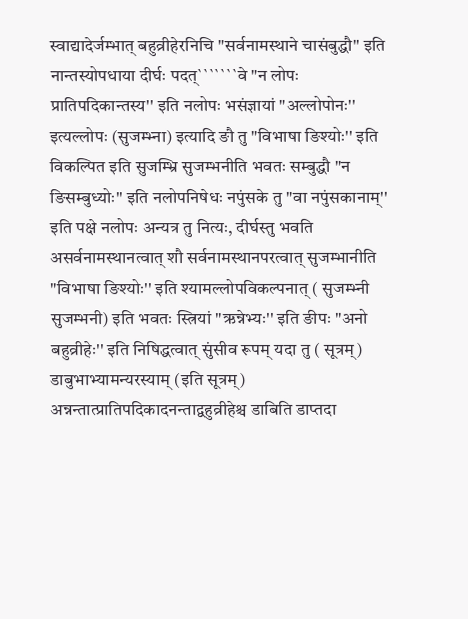स्वाद्यादेर्जम्भात् बहुव्रीहेरनिचि "सर्वनामस्थाने चासंबुद्धौ'' इति नान्तस्योपधाया दीर्घः पदत्```````वे "न लोपः प्रातिपदिकान्तस्य'' इति नलोपः भसंज्ञायां "अल्लोपोनः'' इत्यल्लोपः (सुजम्भ्ना) इत्यादि ङौ तु "विभाषा ङिश्योः'' इति विकल्पित इति सुजम्भ्रि सुजम्भनीति भवतः सम्बुद्धौ "न ङिसम्बुध्योः'' इति नलोपनिषेधः नपुंसके तु "वा नपुंसकानाम्'' इति पक्षे नलोपः अन्यत्र तु नित्यः, दीर्घस्तु भवति असर्वनामस्थानत्वात् शौ सर्वनामस्थानपरत्वात् सुजम्भानीति "विभाषा ङिश्योः'' इति श्यामल्लोपविकल्पनात् ( सुजम्भ्नी सुजम्भनी) इति भवतः स्त्रियां "ऋन्नेभ्यः'' इति ङीपः "अनो बहुव्रीहेः'' इति निषिद्धत्वात् सुंसीव रूपम् यदा तु ( सूत्रम्) डाबुभाभ्यामन्यरस्याम् (इति सूत्रम्) अन्नन्तात्प्रातिपदिकादनन्ताद्वहुव्रीहेश्च डाबिति डाप्तदा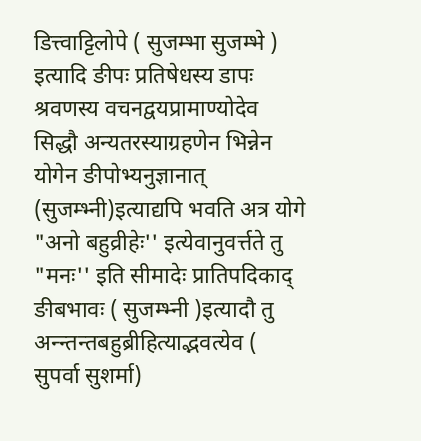डित्त्वाट्टिलोपे ( सुजम्भा सुजम्भे ) इत्यादि ङीपः प्रतिषेधस्य डापः श्रवणस्य वचनद्वयप्रामाण्योदेव सिद्धौ अन्यतरस्याग्रहणेन भिन्नेन योगेन ङीपोभ्यनुज्ञानात् (सुजम्भ्नी)इत्याद्यपि भवति अत्र योगे "अनो बहुव्रीहेः'' इत्येवानुवर्त्तते तु "मनः'' इति सीमादेः प्रातिपदिकाद् ङीबभावः ( सुजम्भ्नी )इत्यादौ तु अन्न्तन्तबहुब्रीहित्याद्भवत्येव ( सुपर्वा सुशर्मा)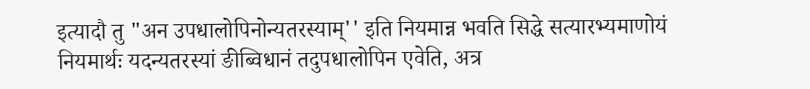इत्यादौ तु "अन उपधालोपिनोन्यतरस्याम्'' इति नियमान्न भवति सिद्धे सत्यारभ्यमाणोयं नियमार्थः यदन्यतरस्यां ङीब्विधानं तदुपधालोपिन एवेति, अत्र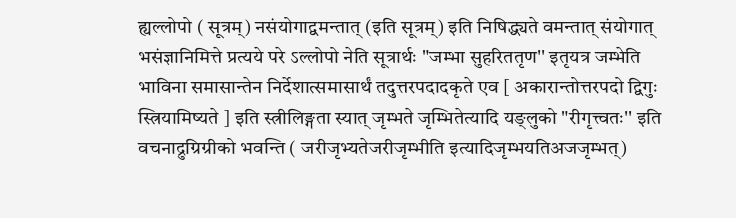ह्यल्लोपो ( सूत्रम्) नसंयोगाद्वमन्तात् (इति सूत्रम्) इति निषिद्ध्यते वमन्तात् संयोगात् भसंज्ञानिमित्ते प्रत्यये परे ऽल्लोपो नेति सूत्रार्थः "जम्भा सुहरिततृण'' इतृयत्र जम्भेति भाविना समासान्तेन निर्देशात्समासार्थं तदुत्तरपदादकृते एव [ अकारान्तोत्तरपदो द्विगुः स्त्रियामिष्यते ] इति स्त्रीलिङ्गता स्यात् जृम्भते जृम्भितेत्यादि यङ्लुको "रीगृत्त्वतः'' इति वचनाद्रुग्रिग्रीको भवन्ति ( जरीजृभ्यतेजरीजृम्भीति इत्यादिजृम्भयतिअजजृम्भत्)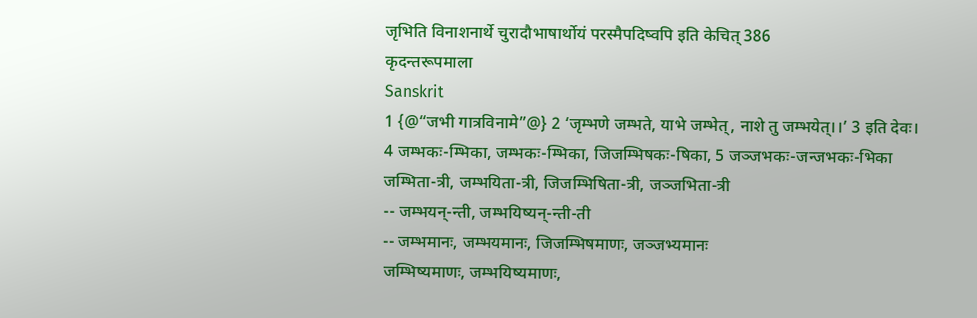जृभिति विनाशनार्थे चुरादौभाषार्थोयं परस्मैपदिष्वपि इति केचित् 386
कृदन्तरूपमाला
Sanskrit
1 {@“जभी गात्रविनामे”@} 2 ‘जृम्भणे जम्भते, याभे जम्भेत्, नाशे तु जम्भयेत्।।’ 3 इति देवः।
4 जम्भकः-म्भिका, जम्भकः-म्भिका, जिजम्भिषकः-षिका, 5 जञ्जभकः-जन्जभकः-भिका
जम्भिता-त्री, जम्भयिता-त्री, जिजम्भिषिता-त्री, जञ्जभिता-त्री
-- जम्भयन्-न्ती, जम्भयिष्यन्-न्ती-ती
-- जम्भमानः, जम्भयमानः, जिजम्भिषमाणः, जञ्जभ्यमानः
जम्भिष्यमाणः, जम्भयिष्यमाणः,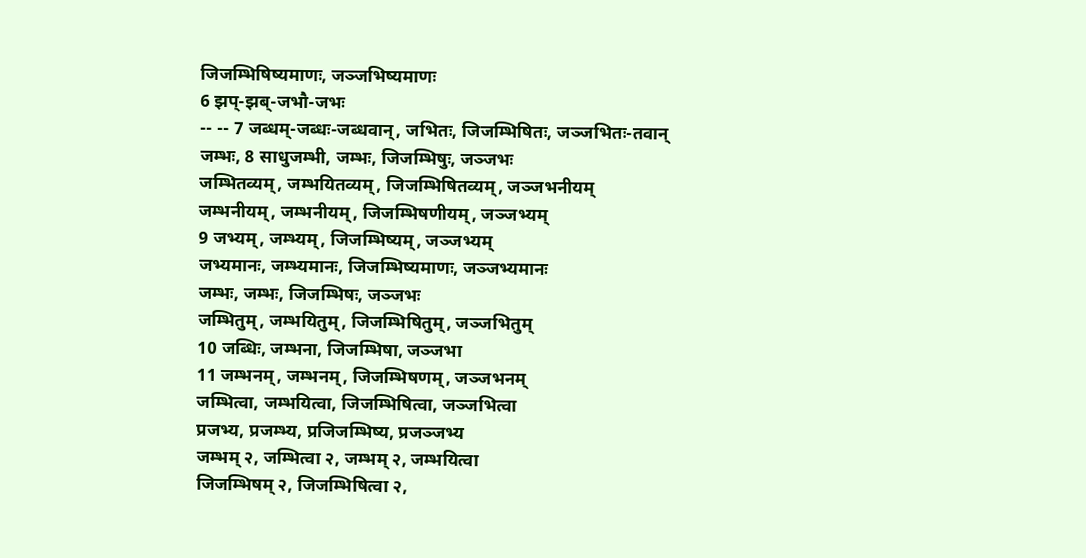जिजम्भिषिष्यमाणः, जञ्जभिष्यमाणः
6 झप्-झब्-जभौ-जभः
-- -- 7 जब्धम्-जब्धः-जब्धवान्, जभितः, जिजम्भिषितः, जञ्जभितः-तवान्
जम्भः, 8 साधुजम्भी, जम्भः, जिजम्भिषुः, जञ्जभः
जम्भितव्यम्, जम्भयितव्यम्, जिजम्भिषितव्यम्, जञ्जभनीयम्
जम्भनीयम्, जम्भनीयम्, जिजम्भिषणीयम्, जञ्जभ्यम्
9 जभ्यम्, जम्भ्यम्, जिजम्भिष्यम्, जञ्जभ्यम्
जभ्यमानः, जम्भ्यमानः, जिजम्भिष्यमाणः, जञ्जभ्यमानः
जम्भः, जम्भः, जिजम्भिषः, जञ्जभः
जम्भितुम्, जम्भयितुम्, जिजम्भिषितुम्, जञ्जभितुम्
10 जब्धिः, जम्भना, जिजम्भिषा, जञ्जभा
11 जम्भनम्, जम्भनम्, जिजम्भिषणम्, जञ्जभनम्
जम्भित्वा, जम्भयित्वा, जिजम्भिषित्वा, जञ्जभित्वा
प्रजभ्य, प्रजम्भ्य, प्रजिजम्भिष्य, प्रजञ्जभ्य
जम्भम् २, जम्भित्वा २, जम्भम् २, जम्भयित्वा
जिजम्भिषम् २, जिजम्भिषित्वा २,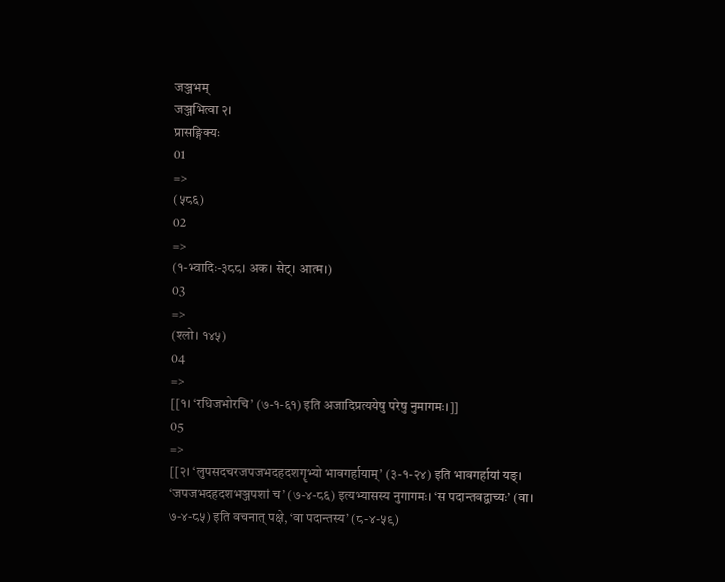जञ्जभम्
जञ्जभित्वा २।
प्रासङ्गिक्यः
01
=>
(५८६)
02
=>
(१-भ्वादिः-३८८। अक। सेट्। आत्म।)
03
=>
(श्लो। १४५)
04
=>
[[१। ‘रधिजभोरचि’ (७-१-६१) इति अजादिप्रत्ययेषु परेषु नुमागमः।]]
05
=>
[[२। ‘लुपसदचरजपजभदहदशगॄभ्यो भावगर्हायाम्’ (३-१-२४) इति भावगर्हायां यङ्। ‘जपजभदहदशभञ्जपशां च’ (७-४-८६) इत्यभ्यासस्य नुगागमः। ‘स पदान्तवद्वाच्यः’ (वा। ७-४-८५) इति वचनात् पक्षे, ‘वा पदान्तस्य’ (८-४-५९)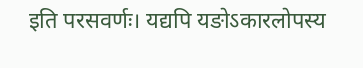इति परसवर्णः। यद्यपि यङोऽकारलोपस्य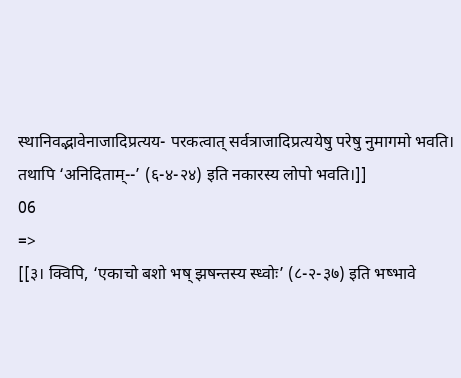स्थानिवद्भावेनाजादिप्रत्यय- परकत्वात् सर्वत्राजादिप्रत्ययेषु परेषु नुमागमो भवति। तथापि ‘अनिदिताम्--’ (६-४-२४) इति नकारस्य लोपो भवति।]]
06
=>
[[३। क्विपि, ‘एकाचो बशो भष् झषन्तस्य स्ध्वोः’ (८-२-३७) इति भष्भावे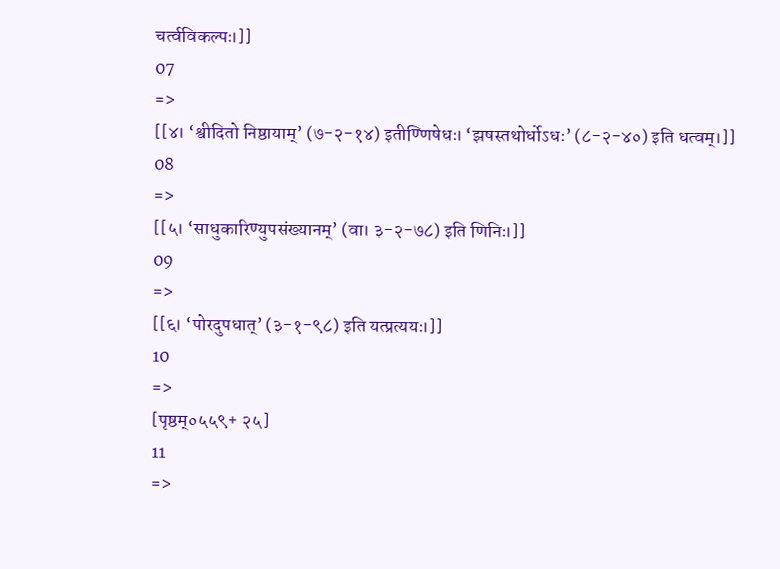चर्त्वविकल्पः।]]
07
=>
[[४। ‘श्वीदितो निष्ठायाम्’ (७-२-१४) इतीण्णिषेधः। ‘झषस्तथोर्धोऽधः’ (८-२-४०) इति धत्वम्।]]
08
=>
[[५। ‘साधुकारिण्युपसंख्यानम्’ (वा। ३-२-७८) इति णिनिः।]]
09
=>
[[६। ‘पोरदुपधात्’ (३-१-९८) इति यत्प्रत्ययः।]]
10
=>
[पृष्ठम्०५५९+ २५]
11
=>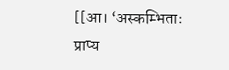[[आ। ‘अस्कम्भिताः प्राप्य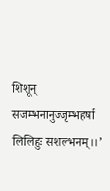शिशून् सजम्भनानुज्जृम्भहर्षा लिलिहुः सशल्भनम्।।’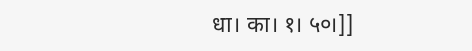धा। का। १। ५०।]]